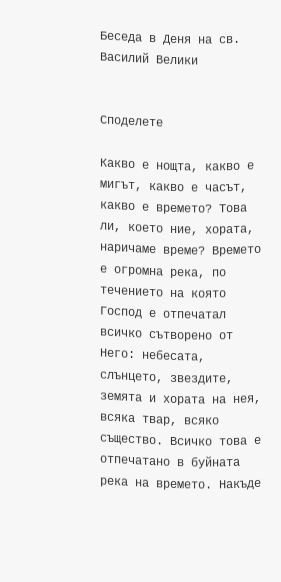Беседа в Деня на св. Василий Велики


Споделете

Какво е нощта, какво е мигът, какво е часът, какво е времето? Това ли, което ние, хората, наричаме време? Времето е огромна река, по течението на която Господ е отпечатал всичко сътворено от Него: небесата, слънцето, звездите, земята и хората на нея, всяка твар, всяко същество. Всичко това е отпечатано в буйната река на времето. Накъде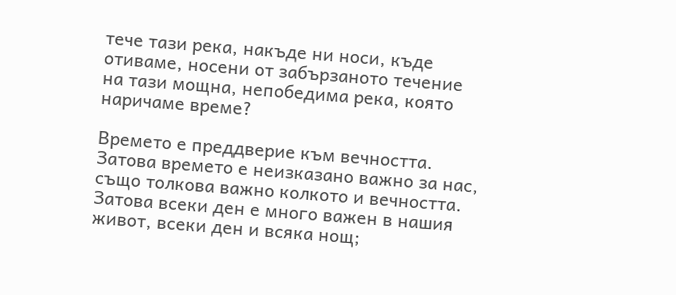тече тази река, накъде ни носи, къде отиваме, носени от забързаното течение на тази мощна, непобедима река, която наричаме време?

Времето е преддверие към вечността. Затова времето е неизказано важно за нас, също толкова важно колкото и вечността. Затова всеки ден е много важен в нашия живот, всеки ден и всяка нощ;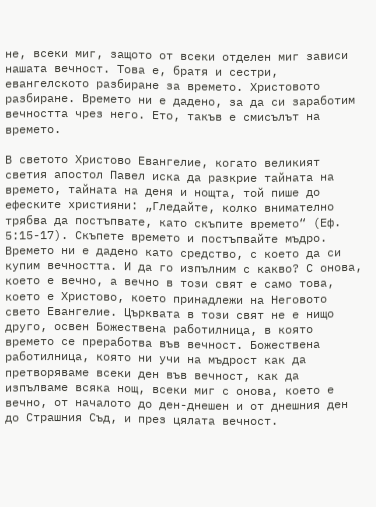не, всеки миг, защото от всеки отделен миг зависи нашата вечност. Това е, братя и сестри, евангелското разбиране за времето. Христовото разбиране. Времето ни е дадено, за да си заработим вечността чрез него. Ето, такъв е смисълът на времето.

В светото Христово Евангелие, когато великият светия апостол Павел иска да разкрие тайната на времето, тайната на деня и нощта, той пише до ефеските християни: „Гледайте, колко внимателно трябва да постъпвате, като скъпите времето“ (Еф. 5:15-17). Скъпете времето и постъпвайте мъдро. Времето ни е дадено като средство, с което да си купим вечността. И да го изпълним с какво? С онова, което е вечно, а вечно в този свят е само това, което е Христово, което принадлежи на Неговото свето Евангелие. Църквата в този свят не е нищо друго, освен Божествена работилница, в която времето се преработва във вечност. Божествена работилница, която ни учи на мъдрост как да претворяваме всеки ден във вечност, как да изпълваме всяка нощ, всеки миг с онова, което е вечно, от началото до ден-днешен и от днешния ден до Страшния Съд, и през цялата вечност.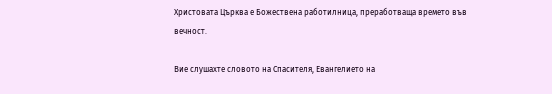Христовата Църква е Божествена работилница, преработваща времето във вечност.

Вие слушахте словото на Спасителя, Евангелието на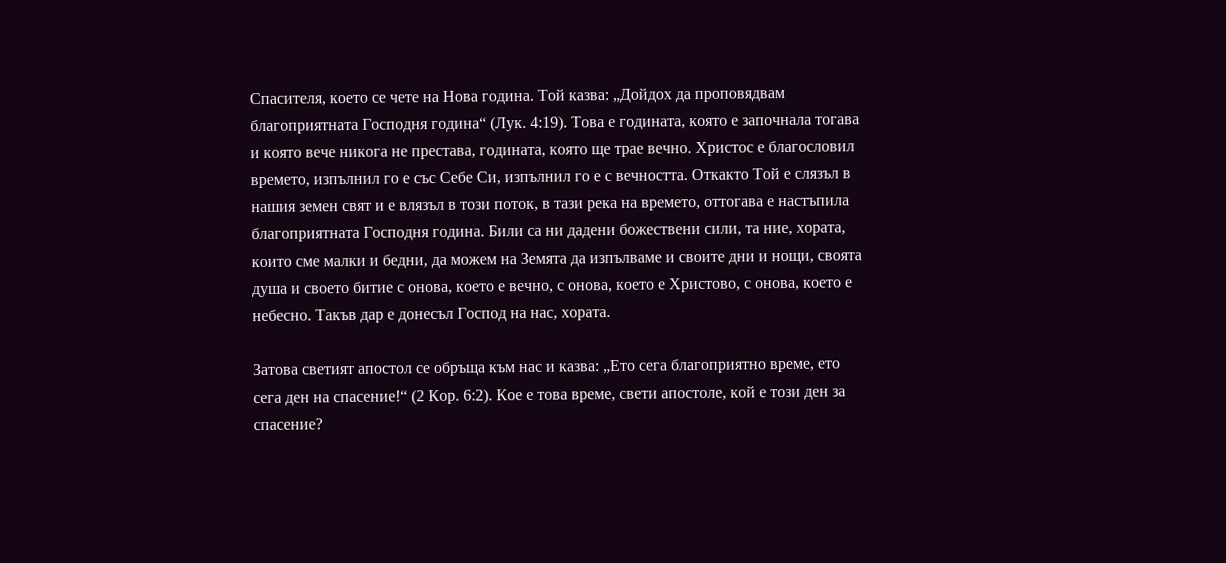Спасителя, което се чете на Нова година. Той казва: „Дойдох да проповядвам благоприятната Господня година“ (Лук. 4:19). Това е годината, която е започнала тогава и която вече никога не престава, годината, която ще трае вечно. Христос е благословил времето, изпълнил го е със Себе Си, изпълнил го е с вечността. Откакто Той е слязъл в нашия земен свят и е влязъл в този поток, в тази река на времето, оттогава е настъпила благоприятната Господня година. Били са ни дадени божествени сили, та ние, хората, които сме малки и бедни, да можем на Земята да изпълваме и своите дни и нощи, своята душа и своето битие с онова, което е вечно, с онова, което е Христово, с онова, което е небесно. Такъв дар е донесъл Господ на нас, хората.

Затова светият апостол се обръща към нас и казва: „Ето сега благоприятно време, ето сега ден на спасение!“ (2 Кор. 6:2). Кое е това време, свети апостоле, кой е този ден за спасение?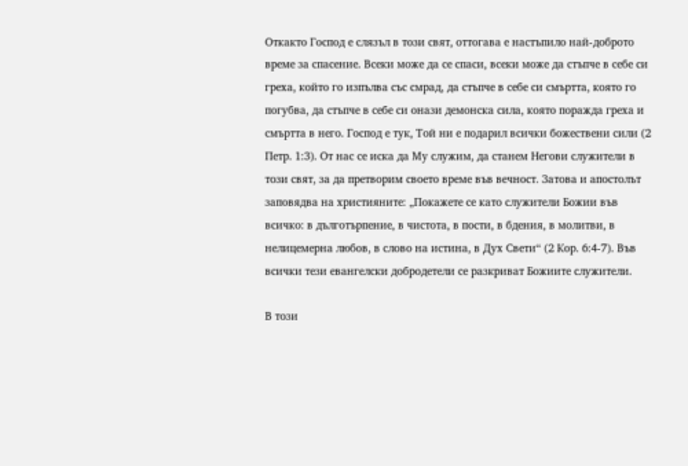Откакто Господ е слязъл в този свят, оттогава е настъпило най-доброто време за спасение. Всеки може да се спаси, всеки може да стъпче в себе си греха, който го изпълва със смрад, да стъпче в себе си смъртта, която го погубва, да стъпче в себе си онази демонска сила, която поражда греха и смъртта в него. Господ е тук, Той ни е подарил всички божествени сили (2 Петр. 1:3). От нас се иска да Му служим, да станем Негови служители в този свят, за да претворим своето време във вечност. Затова и апостолът заповядва на християните: „Покажете се като служители Божии във всичко: в дълготърпение, в чистота, в пости, в бдения, в молитви, в нелицемерна любов, в слово на истина, в Дух Свети“ (2 Кор. 6:4-7). Във всички тези евангелски добродетели се разкриват Божиите служители.

В този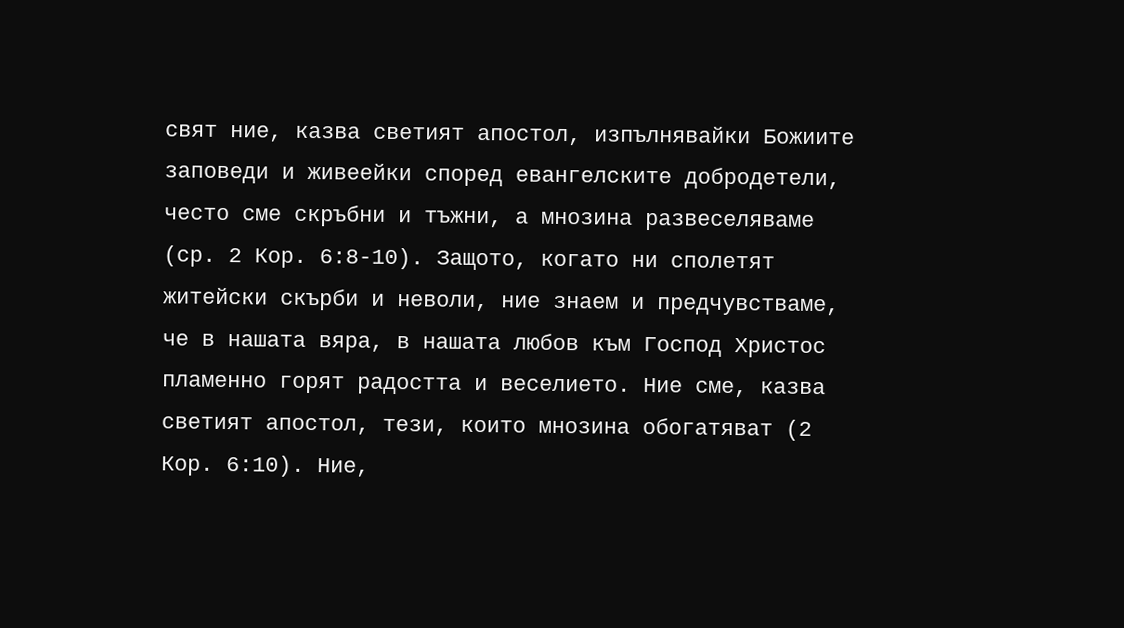свят ние, казва светият апостол, изпълнявайки Божиите заповеди и живеейки според евангелските добродетели, често сме скръбни и тъжни, а мнозина развеселяваме (ср. 2 Кор. 6:8-10). Защото, когато ни сполетят житейски скърби и неволи, ние знаем и предчувстваме, че в нашата вяра, в нашата любов към Господ Христос пламенно горят радостта и веселието. Ние сме, казва светият апостол, тези, които мнозина обогатяват (2 Кор. 6:10). Ние,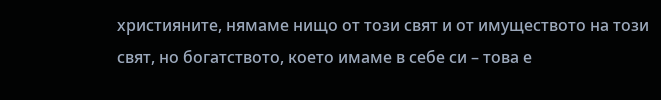християните, нямаме нищо от този свят и от имуществото на този свят, но богатството, което имаме в себе си – това е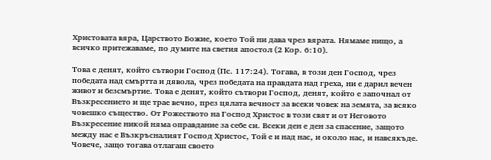Христовата вяра, Царството Божие, което Той ни дава чрез вярата. Нямаме нищо, а всичко притежаваме, по думите на светия апостол (2 Кор. 6:10).

Това е денят, който сътвори Господ (Пс. 117:24). Тогава, в този ден Господ, чрез победата над смъртта и дявола, чрез победата на правдата над греха, ни е дарил вечен живот и безсмъртие. Това е денят, който сътвори Господ, денят, който е започнал от Възкресението и ще трае вечно, през цялата вечност за всеки човек на земята, за всяко човешко същество. От Рожеството на Господ Христос в този свят и от Неговото Възкресение никой няма оправдание за себе си. Всеки ден е ден за спасение, защото между нас е Възкръсналият Господ Христос, Той е и над нас, и около нас, и навсякъде. Човече, защо тогава отлагаш своето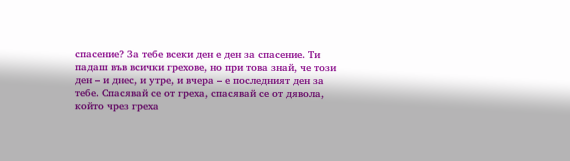спасение? За тебе всеки ден е ден за спасение. Ти падаш във всички грехове, но при това знай, че този ден – и днес, и утре, и вчера – е последният ден за тебе. Спасявай се от греха, спасявай се от дявола, който чрез греха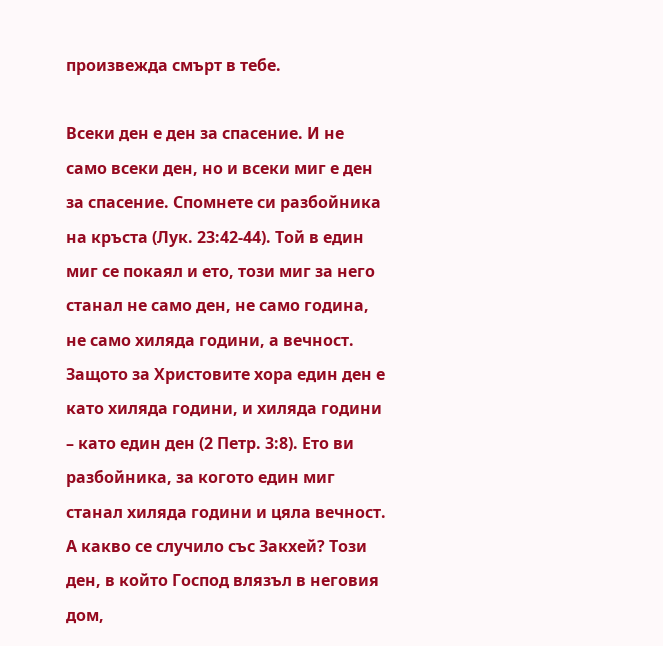произвежда смърт в тебе.

Всеки ден е ден за спасение. И не само всеки ден, но и всеки миг е ден за спасение. Спомнете си разбойника на кръста (Лук. 23:42-44). Той в един миг се покаял и ето, този миг за него станал не само ден, не само година, не само хиляда години, а вечност. Защото за Христовите хора един ден е като хиляда години, и хиляда години – като един ден (2 Петр. 3:8). Ето ви разбойника, за когото един миг станал хиляда години и цяла вечност. А какво се случило със Закхей? Този ден, в който Господ влязъл в неговия дом,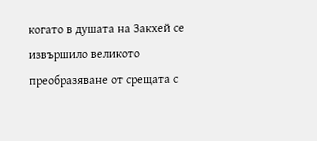когато в душата на Закхей се извършило великото преобразяване от срещата с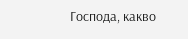Господа, какво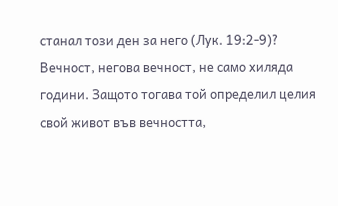станал този ден за него (Лук. 19:2-9)? Вечност, негова вечност, не само хиляда години. Защото тогава той определил целия свой живот във вечността,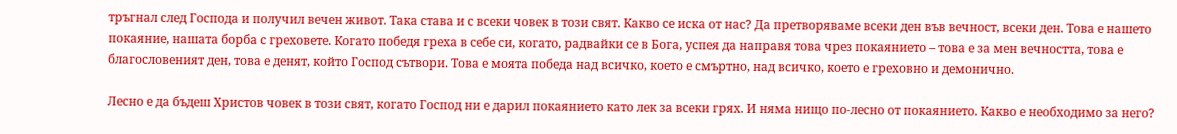тръгнал след Господа и получил вечен живот. Така става и с всеки човек в този свят. Какво се иска от нас? Да претворяваме всеки ден във вечност, всеки ден. Това е нашето покаяние, нашата борба с греховете. Когато победя греха в себе си, когато, радвайки се в Бога, успея да направя това чрез покаянието – това е за мен вечността, това е благословеният ден, това е денят, който Господ сътвори. Това е моята победа над всичко, което е смъртно, над всичко, което е греховно и демонично.

Лесно е да бъдеш Христов човек в този свят, когато Господ ни е дарил покаянието като лек за всеки грях. И няма нищо по-лесно от покаянието. Какво е необходимо за него?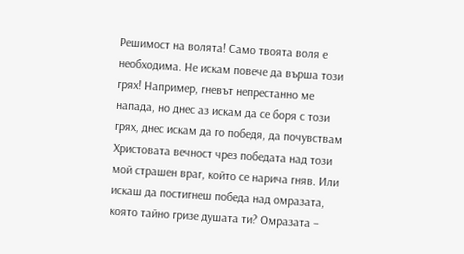Решимост на волята! Само твоята воля е необходима. Не искам повече да върша този грях! Например, гневът непрестанно ме напада, но днес аз искам да се боря с този грях, днес искам да го победя, да почувствам Христовата вечност чрез победата над този мой страшен враг, който се нарича гняв. Или искаш да постигнеш победа над омразата, която тайно гризе душата ти? Омразата –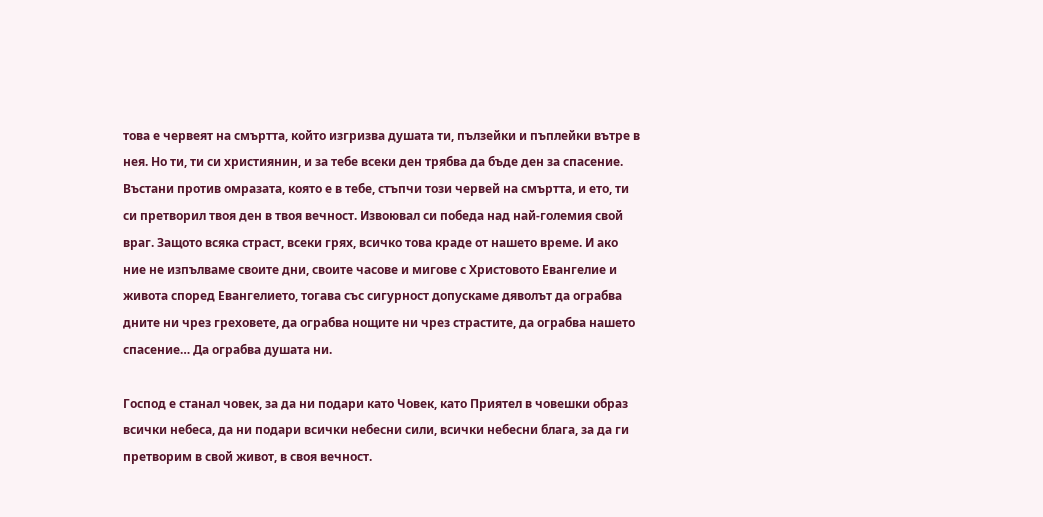това е червеят на смъртта, който изгризва душата ти, пълзейки и пъплейки вътре в нея. Но ти, ти си християнин, и за тебе всеки ден трябва да бъде ден за спасение. Въстани против омразата, която е в тебе, стъпчи този червей на смъртта, и ето, ти си претворил твоя ден в твоя вечност. Извоювал си победа над най-големия свой враг. Защото всяка страст, всеки грях, всичко това краде от нашето време. И ако ние не изпълваме своите дни, своите часове и мигове с Христовото Евангелие и живота според Евангелието, тогава със сигурност допускаме дяволът да ограбва дните ни чрез греховете, да ограбва нощите ни чрез страстите, да ограбва нашето спасение… Да ограбва душата ни.

Господ е станал човек, за да ни подари като Човек, като Приятел в човешки образ всички небеса, да ни подари всички небесни сили, всички небесни блага, за да ги претворим в свой живот, в своя вечност.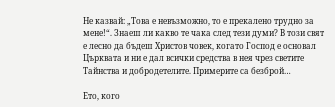Не казвай: „Това е невъзможно, то е прекалено трудно за мене!“. Знаеш ли какво те чака след тези думи? В този свят е лесно да бъдеш Христов човек, когато Господ е основал Църквата и ни е дал всички средства в нея чрез светите Тайнства и добродетелите. Примерите са безброй…

Ето, кого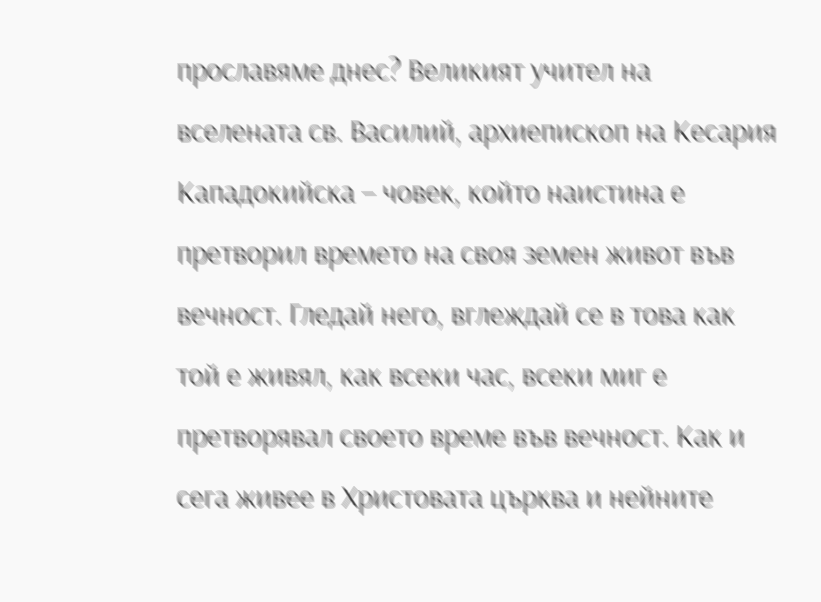прославяме днес? Великият учител на вселената св. Василий, архиепископ на Кесария Кападокийска – човек, който наистина е претворил времето на своя земен живот във вечност. Гледай него, вглеждай се в това как той е живял, как всеки час, всеки миг е претворявал своето време във вечност. Как и сега живее в Христовата църква и нейните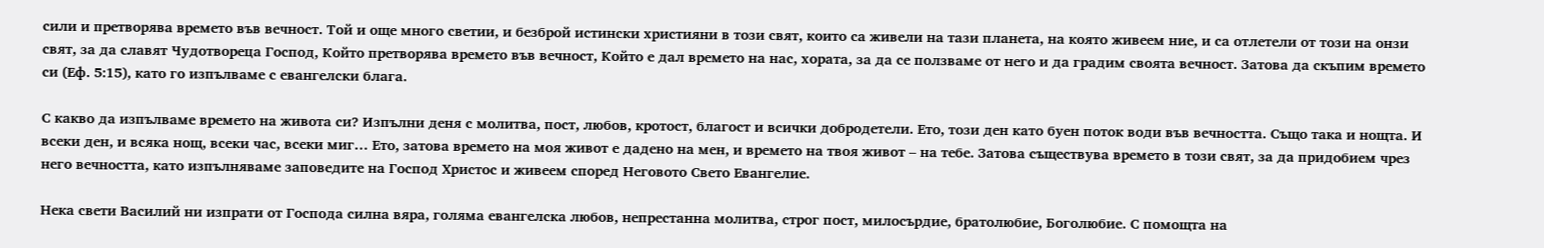сили и претворява времето във вечност. Той и още много светии, и безброй истински християни в този свят, които са живели на тази планета, на която живеем ние, и са отлетели от този на онзи свят, за да славят Чудотвореца Господ, Който претворява времето във вечност, Който е дал времето на нас, хората, за да се ползваме от него и да градим своята вечност. Затова да скъпим времето си (Еф. 5:15), като го изпълваме с евангелски блага.

С какво да изпълваме времето на живота си? Изпълни деня с молитва, пост, любов, кротост, благост и всички добродетели. Ето, този ден като буен поток води във вечността. Също така и нощта. И всеки ден, и всяка нощ, всеки час, всеки миг… Ето, затова времето на моя живот е дадено на мен, и времето на твоя живот – на тебе. Затова съществува времето в този свят, за да придобием чрез него вечността, като изпълняваме заповедите на Господ Христос и живеем според Неговото Свето Евангелие.

Нека свети Василий ни изпрати от Господа силна вяра, голяма евангелска любов, непрестанна молитва, строг пост, милосърдие, братолюбие, Боголюбие. С помощта на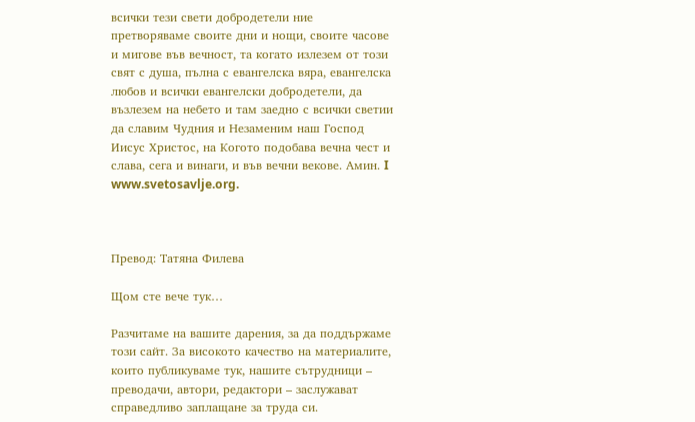всички тези свети добродетели ние претворяваме своите дни и нощи, своите часове и мигове във вечност, та когато излезем от този свят с душа, пълна с евангелска вяра, евангелска любов и всички евангелски добродетели, да възлезем на небето и там заедно с всички светии да славим Чудния и Незаменим наш Господ Иисус Христос, на Когото подобава вечна чест и слава, сега и винаги, и във вечни векове. Амин. I www.svetosavlje.org.



Превод: Татяна Филева

Щом сте вече тук…

Разчитаме на вашите дарения, за да поддържаме този сайт. За високото качество на материалите, които публикуваме тук, нашите сътрудници – преводачи, автори, редактори – заслужават справедливо заплащане за труда си.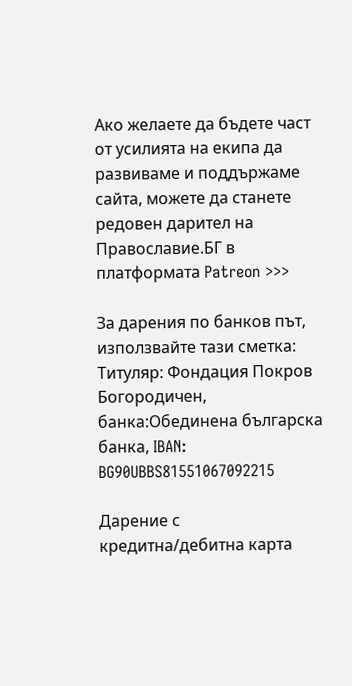Ако желаете да бъдете част от усилията на екипа да развиваме и поддържаме сайта, можете да станете редовен дарител на Православие.БГ в платформата Patreon >>>

За дарения по банков път, използвайте тази сметка: Титуляр: Фондация Покров Богородичен, банка:Обединена българска банка, IBAN: BG90UBBS81551067092215

Дарение с кредитна/дебитна карта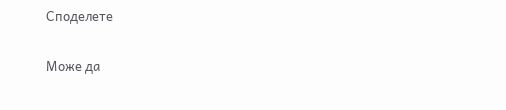Споделете

Може да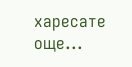харесате още...